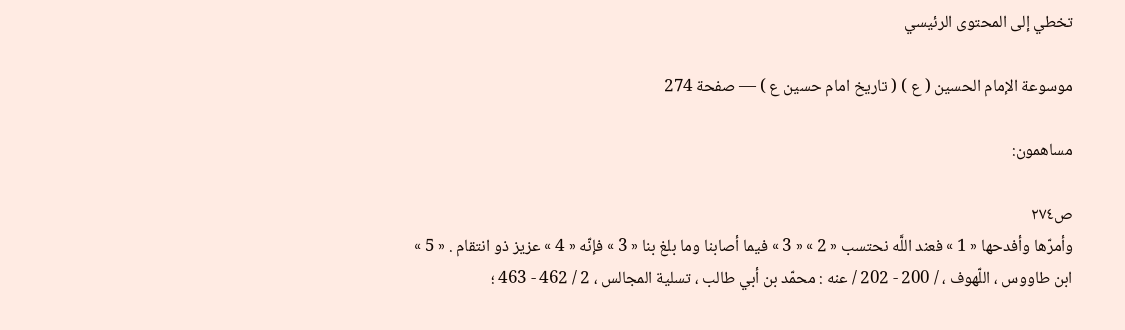تخطي إلى المحتوى الرئيسي

موسوعة الإمام الحسين ( ع ) ( تاريخ امام حسين ع ) — صفحة 274

مساهمون:

ص٢٧٤
وأمرّها وأفدحها « 1 » فعند اللَّه نحتسب « 2 » « 3 » فيما أصابنا وما بلغ بنا « 3 » فإنّه « 4 » عزيز ذو انتقام . « 5 » ابن طاووس ، اللّهوف ، / 200 - 202 / عنه : محمّد بن أبي طالب ، تسلية المجالس ، 2 / 462 - 463 ؛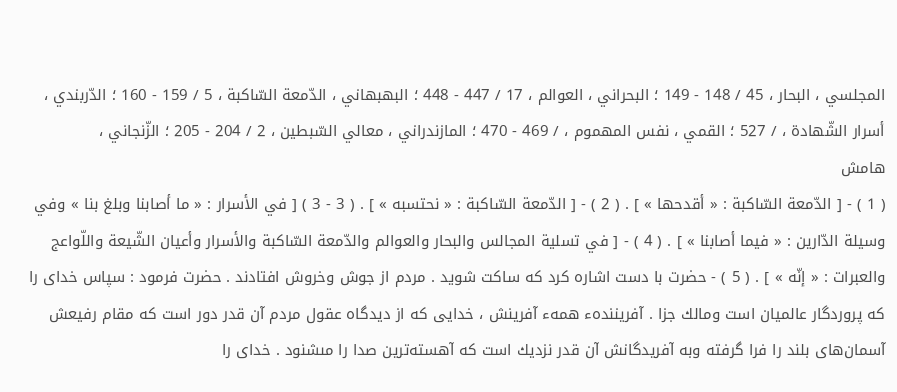المجلسي ، البحار ، 45 / 148 - 149 ؛ البحراني ، العوالم ، 17 / 447 - 448 ؛ البهبهاني ، الدّمعة السّاكبة ، 5 / 159 - 160 ؛ الدّربندي ، أسرار الشّهادة ، / 527 ؛ القمي ، نفس المهموم ، / 469 - 470 ؛ المازندراني ، معالي السّبطين ، 2 / 204 - 205 ؛ الزّنجاني ،
هامش
( 1 ) - [ الدّمعة السّاكبة : « أقدحها » ] . ( 2 ) - [ الدّمعة السّاكبة : « نحتسبه » ] . ( 3 - 3 ) [ في الأسرار : « ما أصابنا وبلغ بنا » وفي وسيلة الدّارين : « فيما أصابنا » ] . ( 4 ) - [ في تسلية المجالس والبحار والعوالم والدّمعة السّاكبة والأسرار وأعيان الشّيعة واللّواعج والعبرات : « إنّه » ] . ( 5 ) - حضرت با دست اشاره كرد كه ساكت شويد . مردم از جوش وخروش افتادند . حضرت فرمود : سپاس خداى را كه پروردگار عالميان است ومالك جزا . آفرينندهء همهء آفرينش ، خدايى كه از ديدگاه عقول مردم آن قدر دور است كه مقام رفيعش آسمان‌هاى بلند را فرا گرفته وبه آفريدگانش آن قدر نزديك است كه آهسته‌ترين صدا را مىشنود . خداى را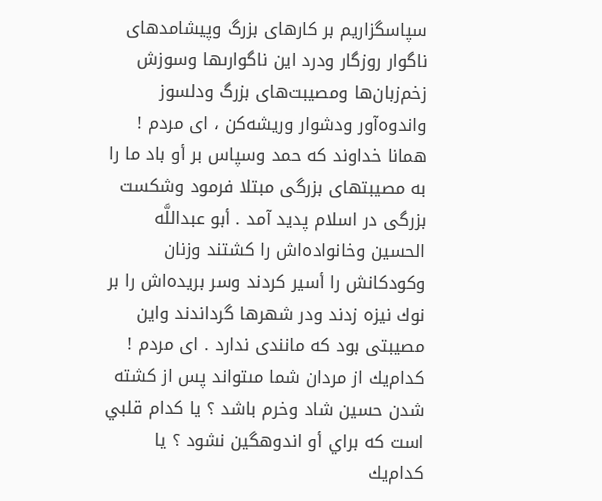سپاسگزاريم بر كارهاى بزرگ وپيشامدهاى ناگوار روزگار ودرد اين ناگوارىها وسوزش زخم‌زبان‌ها ومصيبت‌هاى بزرگ ودلسوز واندوه‌آور ودشوار وريشه‌كن ، اى مردم ! همانا خداوند كه حمد وسپاس بر أو باد ما را به مصيبتهاى بزرگى مبتلا فرمود وشكست بزرگى در اسلام پديد آمد . أبو عبداللَّه الحسين وخانواده‌اش را كشتند وزنان وكودكانش را أسير كردند وسر بريده‌اش را بر نوك نيزه زدند ودر شهرها گرداندند واين مصيبتى بود كه مانندى ندارد . اى مردم ! كدام‌يك از مردان شما مىتواند پس از كشته شدن حسين شاد وخرم باشد ؟ يا كدام قلبي است كه براي أو اندوهگين نشود ؟ يا كدام‌يك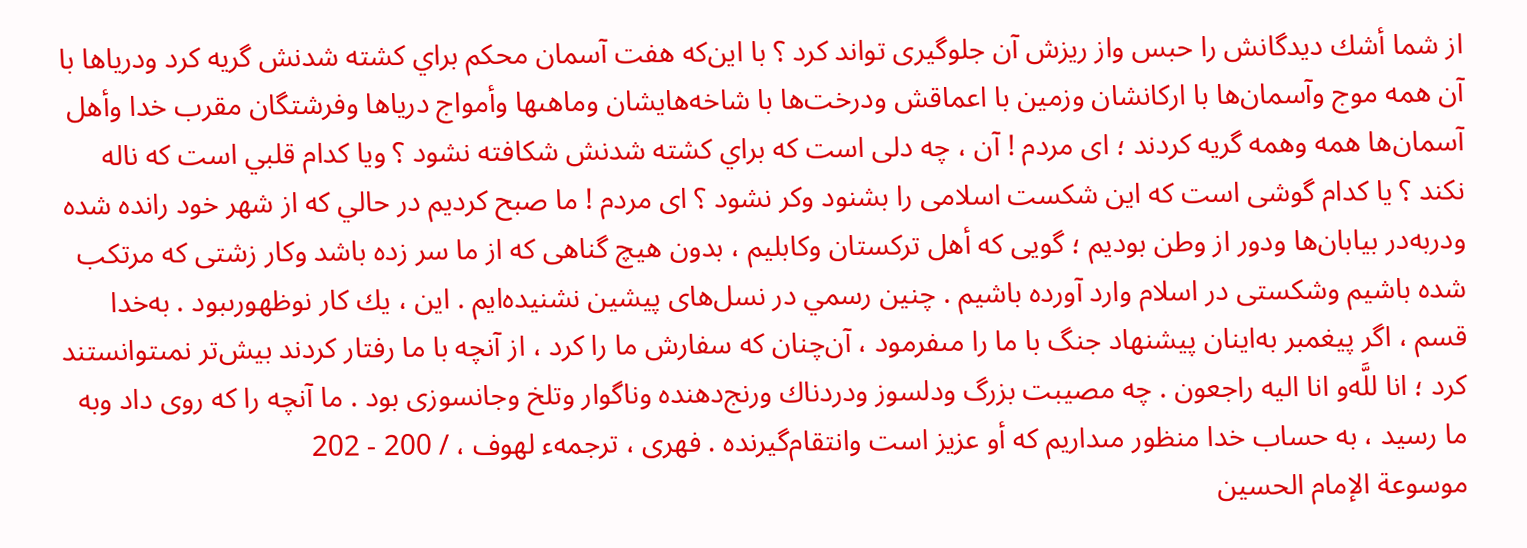از شما أشك ديدگانش را حبس واز ريزش آن جلوگيرى تواند كرد ؟ با اين‌كه هفت آسمان محكم براي كشته شدنش گريه كرد ودرياها با آن همه موج وآسمان‌ها با اركانشان وزمين با اعماقش ودرخت‌ها با شاخه‌هايشان وماهىها وأمواج درياها وفرشتگان مقرب خدا وأهل آسمان‌ها همه وهمه گريه كردند ؛ اى مردم ! آن ، چه دلى است كه براي كشته شدنش شكافته نشود ؟ ويا كدام قلبي است كه ناله نكند ؟ يا كدام گوشى است كه اين شكست اسلامى را بشنود وكر نشود ؟ اى مردم ! ما صبح كرديم در حالي كه از شهر خود رانده شده ودربه‌در بيابان‌ها ودور از وطن بوديم ؛ گويى كه أهل تركستان وكابليم ، بدون هيچ گناهى كه از ما سر زده باشد وكار زشتى كه مرتكب شده باشيم وشكستى در اسلام وارد آورده باشيم . چنين رسمي در نسل‌هاى پيشين نشنيده‌ايم . اين ، يك كار نوظهورىبود . به‌خدا قسم ، اگر پيغمبر به‌اينان پيشنهاد جنگ با ما را مىفرمود ، آن‌چنان كه سفارش ما را كرد ، از آنچه با ما رفتار كردند بيش‌تر نمىتوانستند كرد ؛ انا للَّه‌و انا اليه راجعون . چه مصيبت بزرگ ودلسوز ودردناك ورنج‌دهنده وناگوار وتلخ وجانسوزى بود . ما آنچه را كه روى داد وبه ما رسيد ، به حساب خدا منظور مىداريم كه أو عزيز است وانتقام‌گيرنده . فهرى ، ترجمهء لهوف ، / 200 - 202
موسوعة الإمام الحسين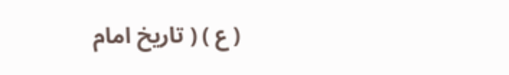( ع ) ( تاريخ امام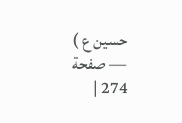حسين ع ) — صفحة 274 |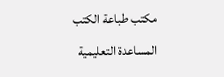مكتب طباعة الكتب المساعدة التعليمية